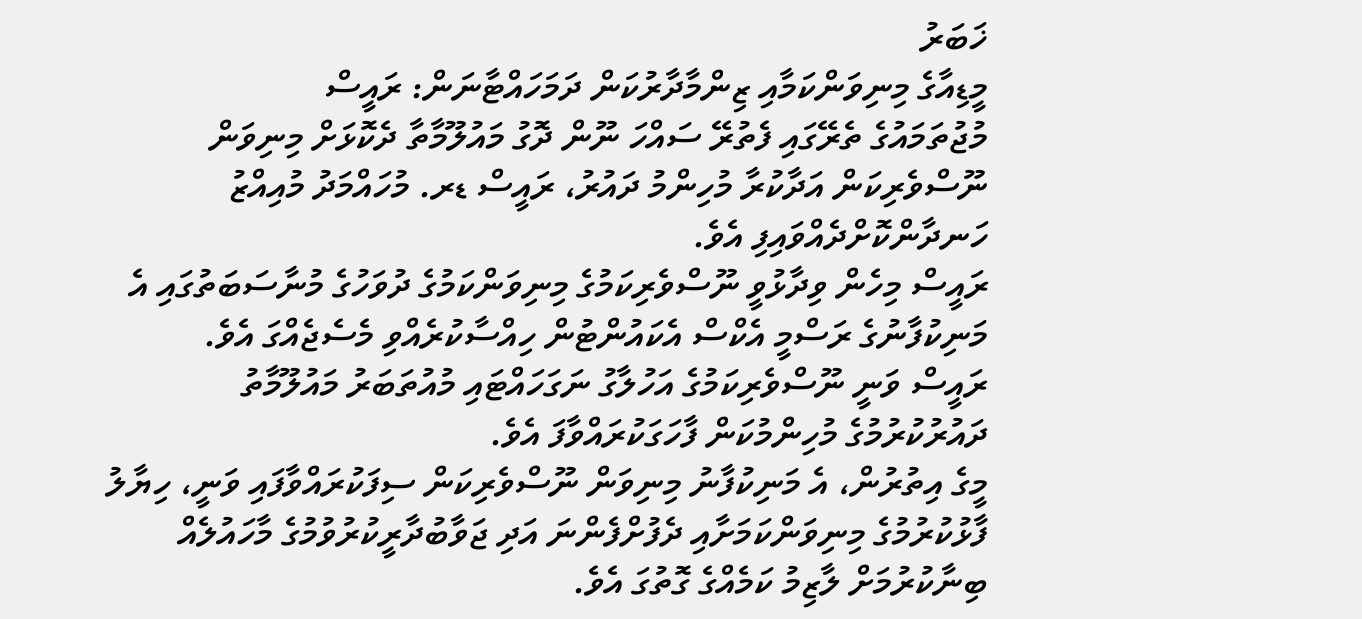ޚަބަރު
މީޑިއާގެ މިނިވަންކަމާއި ޒިންމާދާރުކަން ދަމަހައްޓާނަން: ރައީސް
މުޖުތަމައުގެ ތެރޭގައި ފެތުރޭ ސައްހަ ނޫން ދޮގު މައުލޫމާތާ ދެކޮޅަށް މިނިވަން ނޫސްވެރިކަން އަދާކުރާ މުހިންމު ދައުރު، ރައީސް ޑރ. މުހައްމަދު މުއިއްޒު ހަނދާންކޮށްދެއްވައިފި އެވެ.
ރައީސް މިހެން ވިދާޅުވީ ނޫސްވެރިކަމުގެ މިނިވަންކަމުގެ ދުވަހުގެ މުނާސަބަތުގައި އެ މަނިކުފާނުގެ ރަސްމީ އެކްސް އެކައުންޓުން ހިއްސާކުރެއްވި މެސެޖެއްގަ އެވެ.
ރައީސް ވަނީ ނޫސްވެރިކަމުގެ އަހުލާގު ނަގަހައްޓައި މުއުތަބަރު މައުލޫމާތު ދައުރުކުރުމުގެ މުހިންމުކަން ފާހަގަކުރައްވާފަ އެވެ.
މީގެ އިތުރުން، އެ މަނިކުފާނު މިނިވަން ނޫސްވެރިކަން ސިފަކުރައްވާފައި ވަނީ، ހިޔާލު ފާޅުކުރުމުގެ މިނިވަންކަމަށާއި ދެފުށްފެންނަ އަދި ޖަވާބުދާރީކުރުވުމުގެ މާހައުލެއް ބިނާކުރުމަށް ލާޒިމު ކަމެއްގެ ގޮތުގަ އެވެ.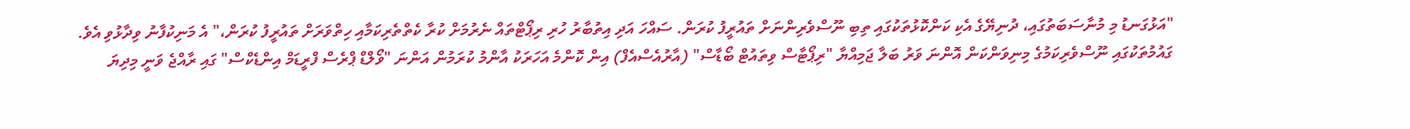"އަޅުގަނޑު މި މުނާސަބަތުގައި، ދުނިޔޭގެ އެކި ކަންކޮޅުތަކުގައި ތިބި ނޫސްވެރިންނަށް ތައުރީފު ކުރަން. ސައްހަ އަދި އިތުބާރު ހުރި ރިޕޯޓްތައް ނެރުމަށް ކުރާ ކެތްތެރިކަމާއި ހިތްވަރަށް ތައުރީފު ކުރަން،" އެ މަނިކުފާނު ވިދާޅުވި އެވެ.
ގައުމުތަކުގައި ނޫސްވެރިކަމުގެ މިނިވަންކަން އޮންނަ ވަރު ބަލާ ޖަމިއްޔާ "ރިޕޯޓާސް ވިތައުޓް ބޯޑާސް" (އާރުއެސްއެފް) އިން ކޮންމެ އަހަރަކު އާންމު ކުރަމުން އަންނަ "ވޯލްޑް ޕްރެސް ފްރީޑަމް އިންޑެކްސް" ގައި ރާއްޖެ ވަނީ މިދިޔަ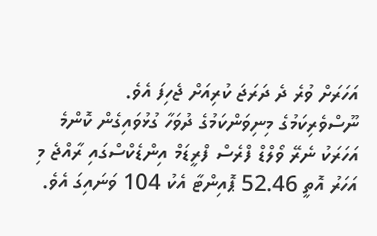އަހަރަށް ވުރެ ދެ ދަރަޖަ ކުރިއަށް ޖެހިފަ އެވެ.
ނޫސްވެރިކަމުގެ މިނިވަންކަމުގެ ދުވަހާ ގުޅުވައިގެން ކޮންމެ އަހަރަކު ނެރޭ ވޯލްޑް ފްރެސް ފްރީޑަމް އިންޑެކްސްގައި ރާއްޖެ މި އަހަރު އޮތީ 52.46 ޕޮއިންޓާ އެކު 104 ވަނައިގަ އެވެ.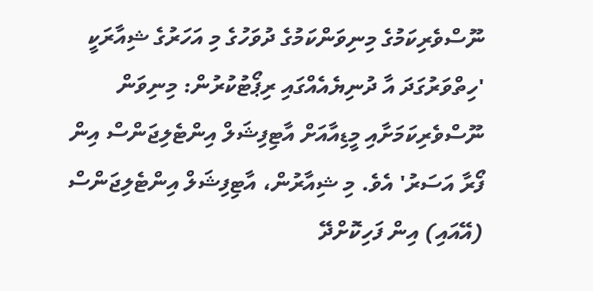ނޫސްވެރިކަމުގެ މިނިވަންކަމުގެ ދުވަހުގެ މި އަހަރުގެ ޝިއާރަކީ 'ހިތްވަރުގަދަ އާ ދުނިޔެއެއްގައި ރިޕޯޓުކުރުން: މިނިވަން ނޫސްވެރިކަމަށާއި މީޑިއާއަށް އާޓިފިޝަލް އިންޓެލިޖަންސް އިން ފޯރާ އަސަރު' އެވެ. މި ޝިއާރުން، އާޓިފިޝަލް އިންޓެލިޖަންސް (އޭއައި) އިން ފަހިކޮށްދޭ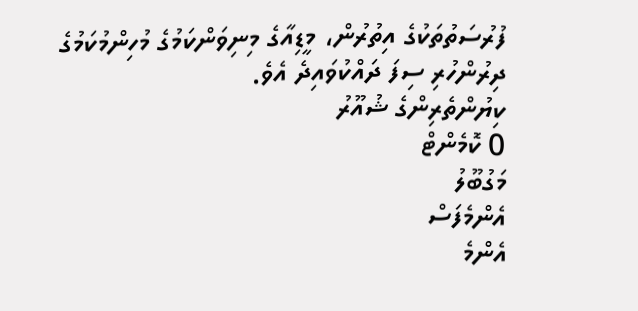ފުރުސަތުތަކުގެ އިތުރުން، މީޑިއާގެ މިނިވަންކަމުގެ މުހިންމުކަމުގެ ދިރުންހުރި ސިފަ ދައްކުވައިދެ އެވެ.
ކިޔުންތެރިންގެ ޝުއޫރު
0 ކޮމެންޓް
މަގުބޫލު
އެންމެފަސް
އެންމެ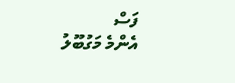ފަސް
އެންމެ މަގުބޫލު